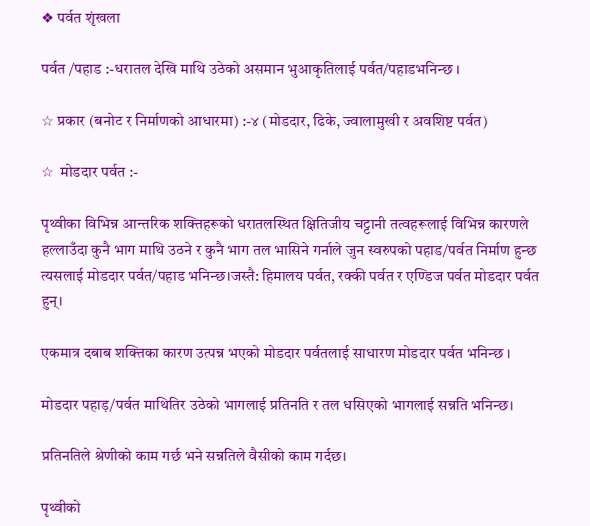❖ पर्वत शृंखला

पर्वत /पहाड :-धरातल देखि माथि उठेको असमान भुआकृतिलाई पर्वत/पहाडभनिन्छ ।

☆ प्रकार (बनोट र निर्माणको आधारमा) :-४ (मोडदार, ढिके, ज्वालामुखी र अवशिष्ट पर्वत)

☆  मोडदार पर्वत :-

पृथ्वीका विभिन्न आन्तरिक शक्तिहरूको धरातलस्थित क्षितिजीय चट्टानी तत्वहरूलाई विभिन्न कारणले हल्लाउँदा कुनै भाग माथि उठने र कुनै भाग तल भासिने गर्नाले जुन स्वरुपको पहाड/पर्वत निर्माण हुन्छ त्यसलाई मोडदार पर्वत/पहाड भनिन्छ।जस्तै: हिमालय पर्वत, रक्की पर्वत र एण्डिज पर्वत मोडदार पर्वत हुन्।

एकमात्र दबाब शक्तिका कारण उत्पन्न भएको मोडदार पर्वतलाई साधारण मोडदार पर्वत भनिन्छ ।

मोडदार पहाड़/पर्वत माथितिर उठेको भागलाई प्रतिनति र तल धसिएको भागलाई सन्नति भनिन्छ।

प्रतिनतिले श्रेणीको काम गर्छ भने सन्नतिले वैसीको काम गर्दछ।

पृथ्वीको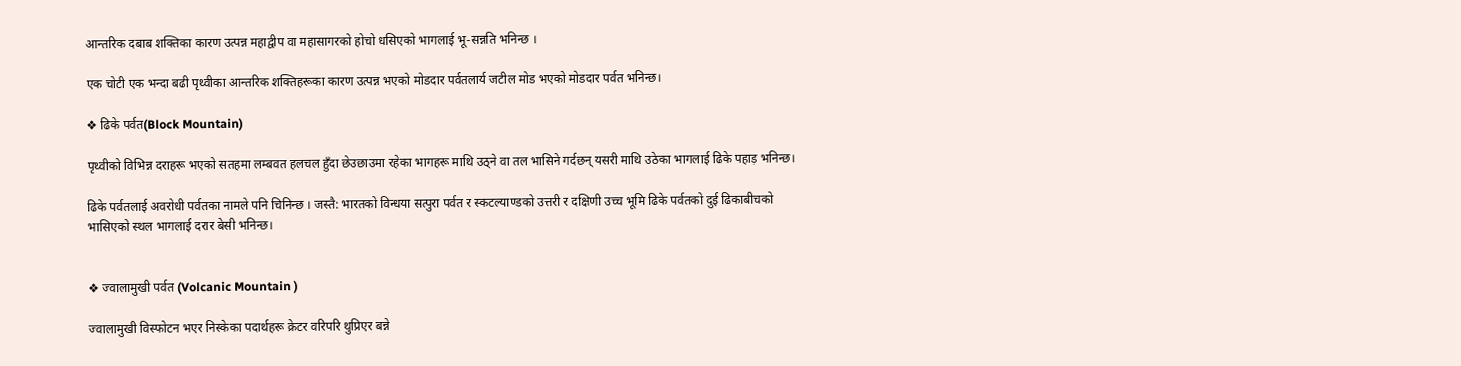आन्तरिक दबाब शक्तिका कारण उत्पन्न महाद्वीप वा महासागरको होचो धसिएको भागलाई भू-सन्नति भनिन्छ ।

एक चोटी एक भन्दा बढी पृथ्वीका आन्तरिक शक्तिहरूका कारण उत्पन्न भएको मोडदार पर्वतलार्य जटील मोड भएको मोडदार पर्वत भनिन्छ।

❖ ढिके पर्वत(Block Mountain)

पृथ्वीको विभिन्न दराहरू भएको सतहमा लम्बवत हलचल हुँदा छेउछाउमा रहेका भागहरू माथि उठ्ने वा तल भासिने गर्दछन् यसरी माथि उठेका भागलाई ढिके पहाड़ भनिन्छ।

ढिके पर्वतलाई अवरोधी पर्वतका नामले पनि चिनिन्छ । जस्तै: भारतको विन्धया सत्पुरा पर्वत र स्कटल्याण्डको उत्तरी र दक्षिणी उच्च भूमि ढिके पर्वतको दुई ढिकाबीचको भासिएको स्थल भागलाई दरार बेसी भनिन्छ।


❖ ज्वालामुखी पर्वत (Volcanic Mountain )

ज्वालामुखी विस्फोटन भएर निस्केका पदार्थहरू क्रेटर वरिपरि थुप्रिएर बन्ने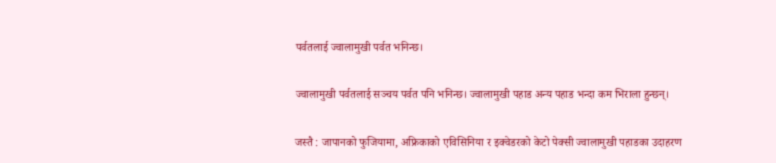पर्वतलाई ज्वालामुखी पर्वत भनिन्छ।

ज्वालामुखी पर्वतलाई सञ्चय पर्वत पनि भनिन्छ। ज्वालामुखी पहाड अन्य पहाड भन्दा कम भिराला हुन्छन्।

जस्तै : जापानको फुजियामा, अफ्रिकाको एविसिनिया र इक्वेडरको केटो पेक्सी ज्वालामुखी पहाडका उदाहरण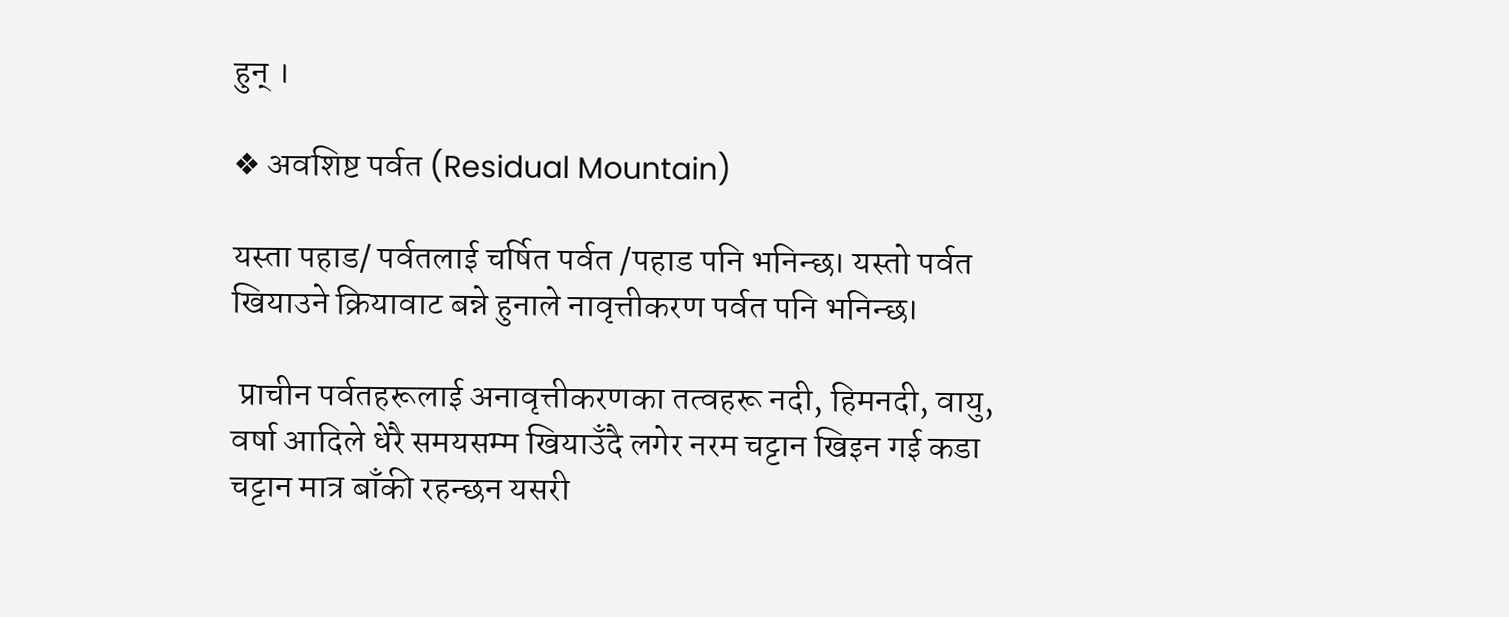हुन् ।

❖ अवशिष्ट पर्वत (Residual Mountain)

यस्ता पहाड/ पर्वतलाई चर्षित पर्वत /पहाड पनि भनिन्छ। यस्तो पर्वत खियाउने क्रियावाट बन्ने हुनाले नावृत्तीकरण पर्वत पनि भनिन्छ।

 प्राचीन पर्वतहरूलाई अनावृत्तीकरणका तत्वहरू नदी, हिमनदी, वायु, वर्षा आदिले धेरै समयसम्म खियाउँदै लगेर नरम चट्टान खिइन गई कडा चट्टान मात्र बाँकी रहन्छन यसरी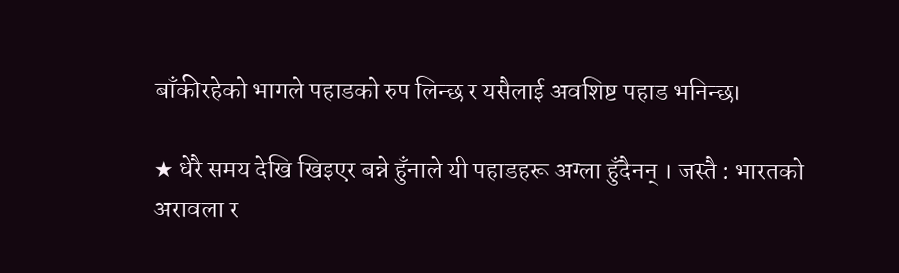बाँकीरहेको भागले पहाडको रुप लिन्छ र यसैलाई अवशिष्ट पहाड भनिन्छ।

★ धेरै समय देखि खिइएर बन्ने हुँनाले यी पहाडहरू अग्ला हुँदैनन् । जस्तै : भारतको अरावला र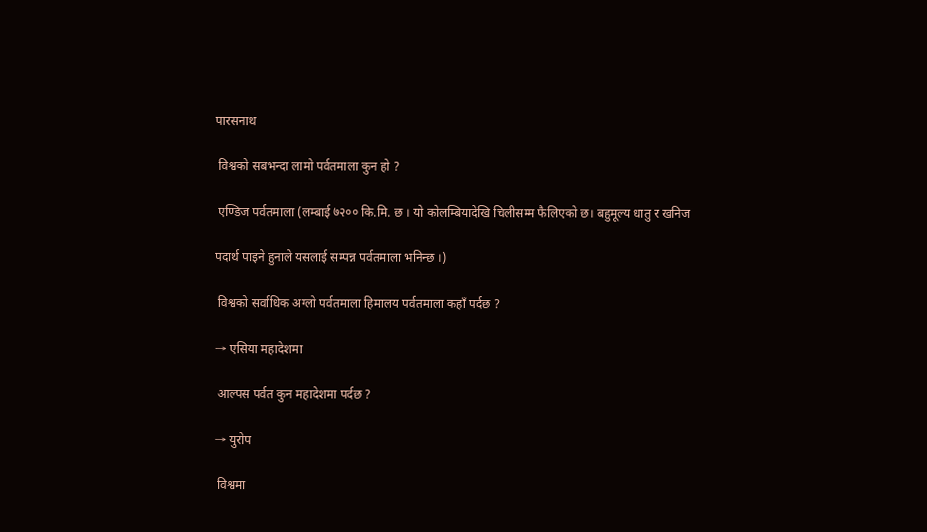पारसनाथ

 विश्वको सबभन्दा लामो पर्वतमाला कुन हो ?

 एण्डिज पर्वतमाला (लम्बाई ७२०० कि.मि. छ । यो कोलम्बियादेखि चिलीसम्म फैलिएको छ। बहुमूल्य धातु र खनिज

पदार्थ पाइने हुनाले यसलाई सम्पन्न पर्वतमाला भनिन्छ ।)

 विश्वको सर्वाधिक अग्लो पर्वतमाला हिमालय पर्वतमाला कहाँ पर्दछ ?

→ एसिया महादेशमा

 आल्पस पर्वत कुन महादेशमा पर्दछ ?

→ युरोप

 विश्वमा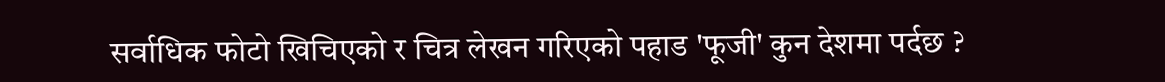सर्वाधिक फोटो खिचिएको र चित्र लेखन गरिएको पहाड 'फूजी' कुन देशमा पर्दछ ?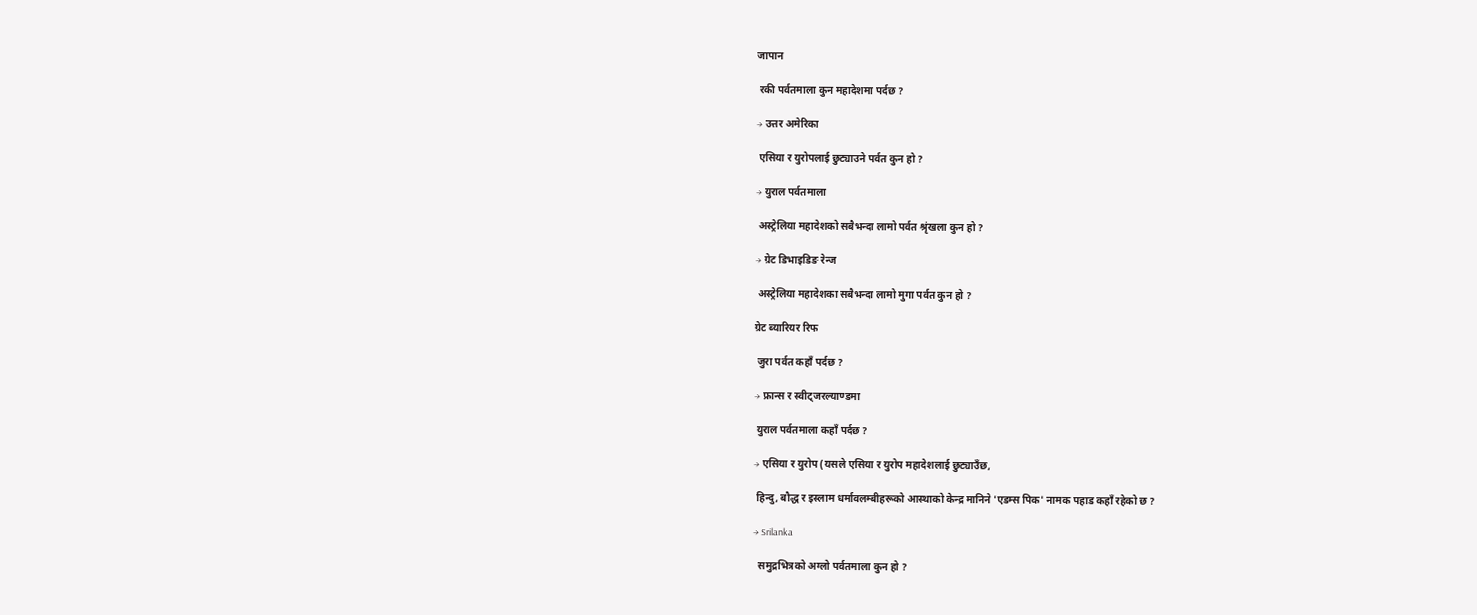जापान

 रकी पर्वतमाला कुन महादेशमा पर्दछ ?

→ उत्तर अमेरिका

 एसिया र युरोपलाई छुट्याउने पर्वत कुन हो ?

→ युराल पर्वतमाला

 अस्ट्रेलिया महादेशको सबैभन्दा लामो पर्वत श्रृंखला कुन हो ?

→ ग्रेट डिभाइडिङ रेन्ज

 अस्ट्रेलिया महादेशका सबैभन्दा लामो मुगा पर्वत कुन हो ?

ग्रेट ब्यारियर रिफ

 जुरा पर्वत कहाँ पर्दछ ?

→ फ्रान्स र स्वीट्जरल्याण्डमा

 युराल पर्वतमाला कहाँ पर्दछ ?

→ एसिया र युरोप (यसले एसिया र युरोप महादेशलाई छुट्याउँछ,

 हिन्दु, बौद्ध र इस्लाम धर्मावलम्बीहरूको आस्थाको केन्द्र मानिने 'एडम्स पिक' नामक पहाड कहाँ रहेको छ ?

→ Srilanka

  समुद्रभित्रको अग्लो पर्वतमाला कुन हो ?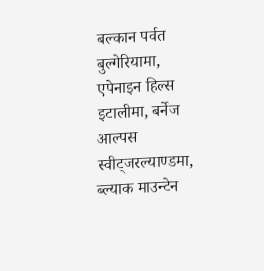बल्कान पर्वत बुल्गेरियामा, एपेनाइन हिल्स इटालीमा, बर्नेज आल्पस स्वीट्जरल्याण्डमा, ब्ल्याक माउन्टेन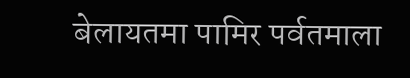बेलायतमा पामिर पर्वतमाला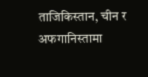ताजिकिस्तान, चीन र अफगानिस्तामा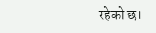रहेको छ।